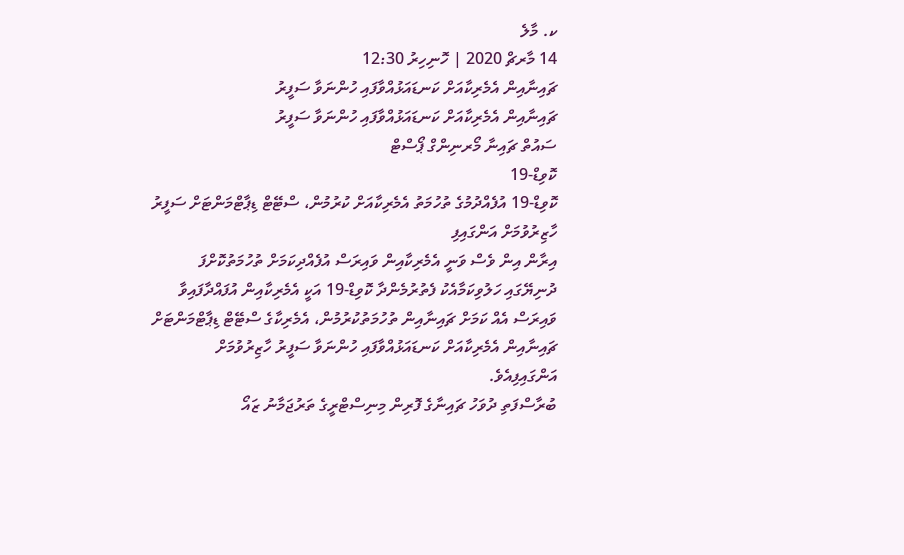ކ. މާލެ
14 މާރޗް 2020 | ހޮނިހިރު 12:30
ޗައިނާއިން އެމެރިކާއަށް ކަނޑައަޅުއްވާފައި ހުންނަވާ ސަފީރު
ޗައިނާއިން އެމެރިކާއަށް ކަނޑައަޅުއްވާފައި ހުންނަވާ ސަފީރު
ސައުތް ޗައިނާ މޯރނިންގް ޕޯސްޓް
ކޮވިޑް-19
ކޮވިޑް-19 އުފެއްދުމުގެ ތުހުމަތު އެމެރިކާއަށް ކުރުމުން، ސްޓޭޓް ޑިޕާޓްމަންޓަށް ސަފީރު ހާޒިރުވުމަށް އަންގައިފި
އިރާން އިން ވެސް ވަނީ އެމެރިކާއިން ވައިރަސް އުފެއްދިކަމަށް ތުހުމަތުކޮށްފަ
ދުނިޔޭގައި ހަލުވިކަމާއެކު ފެތުރުމެންދާ ކޮވިޑް-19 އަކީ އެމެރިކާއިން އުފައްދާފައިވާ ވައިރަސް އެއް ކަމަށް ޗައިނާއިން ތުހުމަތުކުރުމުން، އެމެރިކާގެ ސްޓޭޓް ޑިޕާޓްމަންޓަށް ޗައިނާއިން އެމެރިކާއަށް ކަނޑައަޅުއްވާފައި ހުންނަވާ ސަފީރު ހާޒިރުވުމަށް އަންގައިފިއެވެ.
ބުރާސްފަތި ދުވަހު ޗައިނާގެ ފޮރިން މިނިސްޓްރީގެ ތަރުޖަމާނު ޒައޯ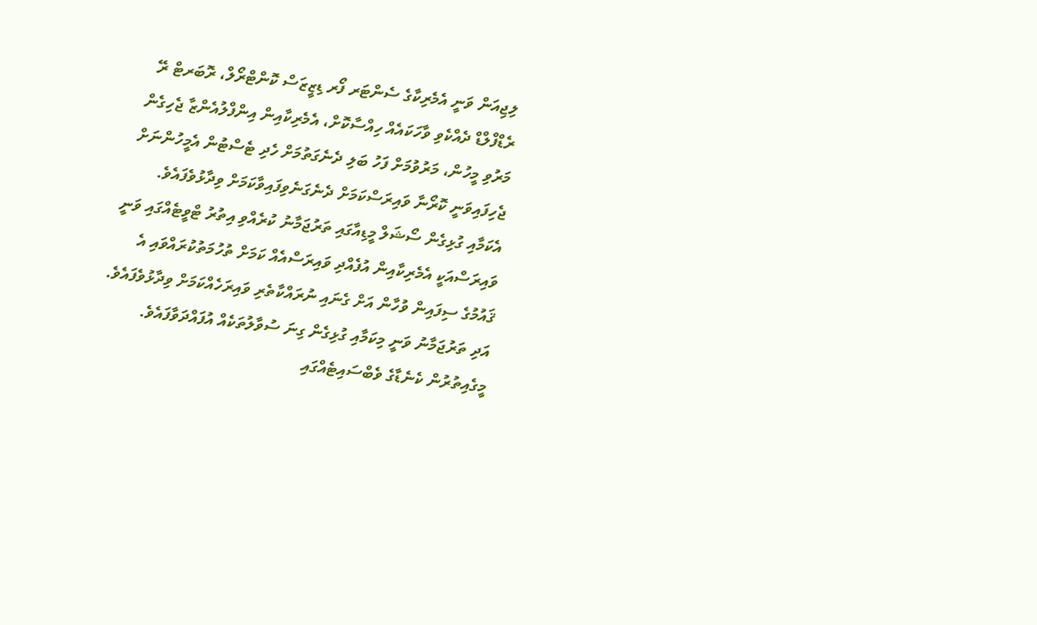ލިޖިއަން ވަނީ އެމެރިކާގެ ސެންޓަރ ފޯރ ޑިޒީޒަސް ކޮންޓްރޯލް، ރޮބަރޓް ރޭ ރެޑްފްލްޑް ދެއްކެވި ވާހަކައެއް ހިއްސާކޮށް، އެމެރިކާއިން އިންފްލުއެންޒާ ޖެހިގެން މަރުވި މީހުން، މަރުވުމަށް ފަހު ބަލި ދެނެގަތުމަށް ހެދި ޓެސްޓުން އެމީހުންނަށް ޖެހިފައިވަނީ ކޮރޯނާ ވައިރަސްކަމަށް ދެނެގަނެވިފައިވާކަމަށް ވިދާޅުވެފައެވެ.
އެކަމާއި ގުޅިގެން ސޯޝަލް މީޑިއާގައި ތަރުޖަމާނު ކުރެއްވި އިތުރު ޓްވީޓެއްގައި ވަނީ ވައިރަސްއަކީ އެމެރިކާއިން އުފެއްދި ވައިރަސްއެއް ކަމަށް ތުހުމަތުކުރައްވައި އެ ޤައުމުގެ ސިފައިން ވުހާން އަށް ގެނައި ނުރައްކާތެރި ވައިރަހެއްކަމަށް ވިދާޅުވެފައެވެ. އަދި ތަރުޖަމާނު ވަނީ މިކަމާއި ގުޅިގެން ގިނަ ސުވާލުތަކެއް އުފައްދަވާފައެވެ. މީގެއިތުރުން ކެނެޑާގެ ވެބްސައިޓެއްގައި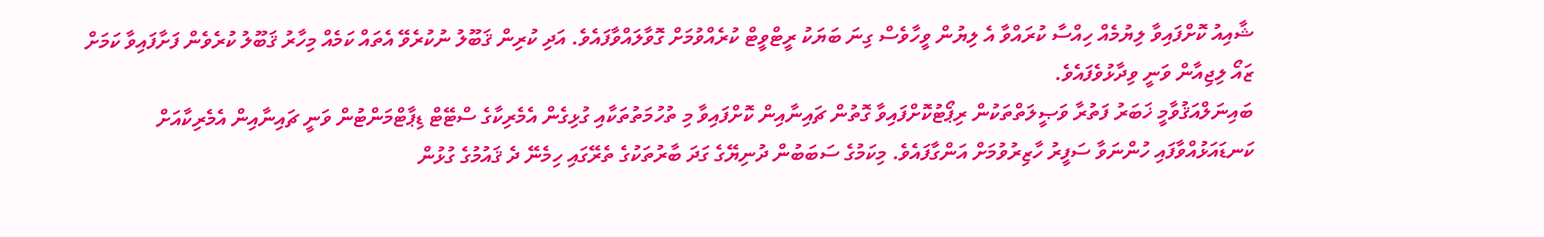ޝާއިއު ކޮށްފައިވާ ލިޔުމެއް ހިއްސާ ކުރައްވާ އެ ލިޔުން ވީހާވެސް ގިނަ ބަޔަކު ރީޓްވީޓް ކުރެއްވުމަށް ގޮވާލައްވާފައެވެ. އަދި ކުރިން ޤަބޫލު ނުކުރެވޭ އެތައް ކަމެއް މިހާރު ޤަބޫލު ކުރެވެން ފަށާފައިވާ ކަމަށް ޒައޯ ލިޖިއާން ވަނީ ވިދާޅުވެފައެވެ.
ބައިނަލްއަޤުވާމީ ޚަބަރު ފަތުރާ ވަޞީލަތްތަކުން ރިޕޯޓުކޮށްފައިވާ ގޮތުން ޗައިނާއިން ކޮށްފައިވާ މި ތުހުމަތުތަކާއި ގުޅިގެން އެމެރިކާގެ ސްޓޭޓް ޑިޕާޓްމަންޓުން ވަނީ ޗައިނާއިން އެމެރިކާއަށް ކަނޑައަޅުއްވާފައި ހުންނަވާ ސަފީރު ހާޒިރުވުމަށް އަންގާފައެވެ. މިކަމުގެ ސަބަބުން ދުނިޔޭގެ ގަދަ ބާރުތަކުގެ ތެރޭގައި ހިމެނޭ ދެ ޤައުމުގެ ގުޅުން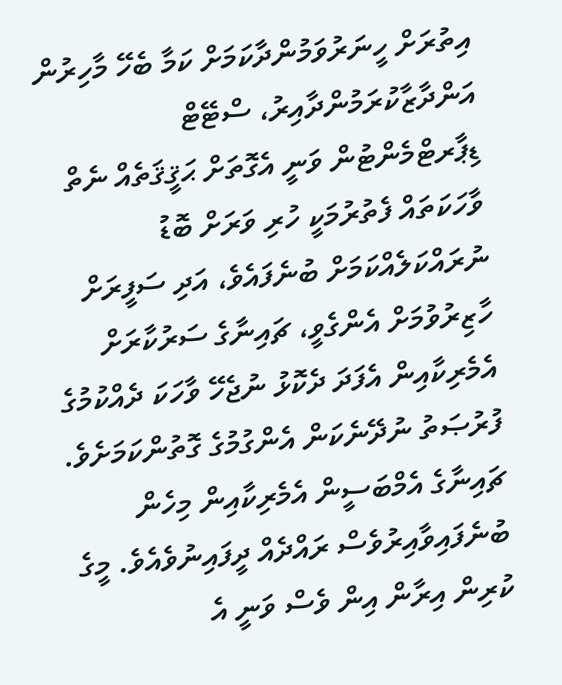އިތުރަށް ހީނަރުވަމުންދާކަމަށް ކަމާ ބެހޭ މާހިރުން އަންދާޒާކުރަމުންދާއިރު، ސްޓޭޓް ޑިޕާރޓްމެންޓުން ވަނީ އެގޮތަށް ޙަޤީޤަތެއް ނެތް ވާހަކަތައް ފެތުރުމަކީ ހުރި ވަރަށް ބޮޑު ނުރައްކަލެއްކަމަށް ބުނެފައެވެ، އަދި ސަފީރަށް ހާޒިރުވުމަށް އެންގެވީ، ޗައިނާގެ ސަރުކާރަށް އެމެރިކާއިން އެފަދަ ދެކޮޅު ނުޖެހޭ ވާހަކަ ދެއްކުމުގެ ފުރުޞަތު ނުދޭނެކަން އެންގުމުގެ ގޮތުންކަމަށެވެ.
ޗައިނާގެ އެމްބަސީން އެމެރިކާއިން މިހެން ބުނެފައިވާއިރުވެސް ރައްދެއް ދީފައިނުވެއެވެ. މީގެ ކުރިން އިރާން އިން ވެސް ވަނީ އެ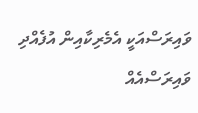ވައިރަސްއަކީ އެމެރިކާއިން އުފެއްދި ވައިރަސްއެއް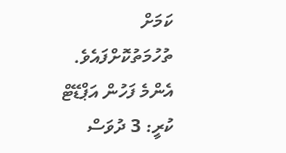ކަމަށް ތުހުމަތުކޮށްފައެވެ.
އެންމެ ފަހުން އަޕްޑޭޓް ކުރީ: 3 ދުވަސް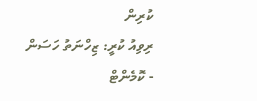ކުރިން
ރިވިއު ކުރީ: ޒިހްނަތު ހަސަން
- ކޮމެންޓް